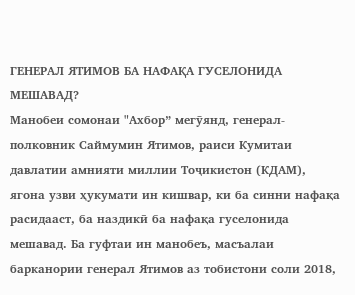ГЕНЕРАЛ ЯТИМОВ БА НАФАҚА ГУСЕЛОНИДА МЕШАВАД?
Манобеи сомонаи "Ахбор” мегӯянд, генерал-полковник Саймумин Ятимов, раиси Кумитаи давлатии амнияти миллии Тоҷикистон (КДАМ), ягона узви ҳукумати ин кишвар, ки ба синни нафақа расидааст, ба наздикӣ ба нафақа гуселонида мешавад. Ба гуфтаи ин манобеъ, масъалаи барканории генерал Ятимов аз тобистони соли 2018,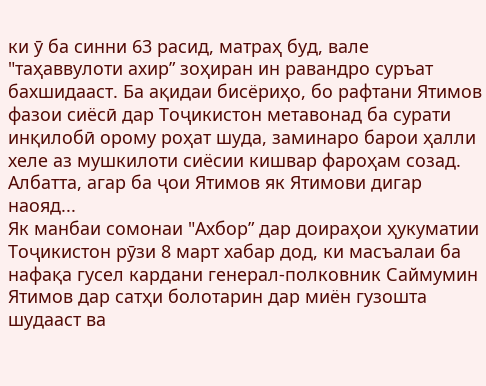ки ӯ ба синни 63 расид, матраҳ буд, вале "таҳаввулоти ахир” зоҳиран ин равандро суръат бахшидааст. Ба ақидаи бисёриҳо, бо рафтани Ятимов фазои сиёсӣ дар Тоҷикистон метавонад ба сурати инқилобӣ орому роҳат шуда, заминаро барои ҳалли хеле аз мушкилоти сиёсии кишвар фароҳам созад. Албатта, агар ба ҷои Ятимов як Ятимови дигар наояд...
Як манбаи сомонаи "Ахбор” дар доираҳои ҳукуматии Тоҷикистон рӯзи 8 март хабар дод, ки масъалаи ба нафақа гусел кардани генерал-полковник Саймумин Ятимов дар сатҳи болотарин дар миён гузошта шудааст ва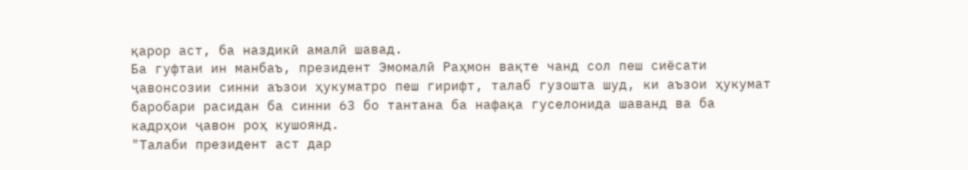қарор аст, ба наздикӣ амалӣ шавад.
Ба гуфтаи ин манбаъ, президент Эмомалӣ Раҳмон вақте чанд сол пеш сиёсати ҷавонсозии синни аъзои ҳукуматро пеш гирифт, талаб гузошта шуд, ки аъзои ҳукумат баробари расидан ба синни 63 бо тантана ба нафақа гуселонида шаванд ва ба кадрҳои ҷавон роҳ кушоянд.
"Талаби президент аст дар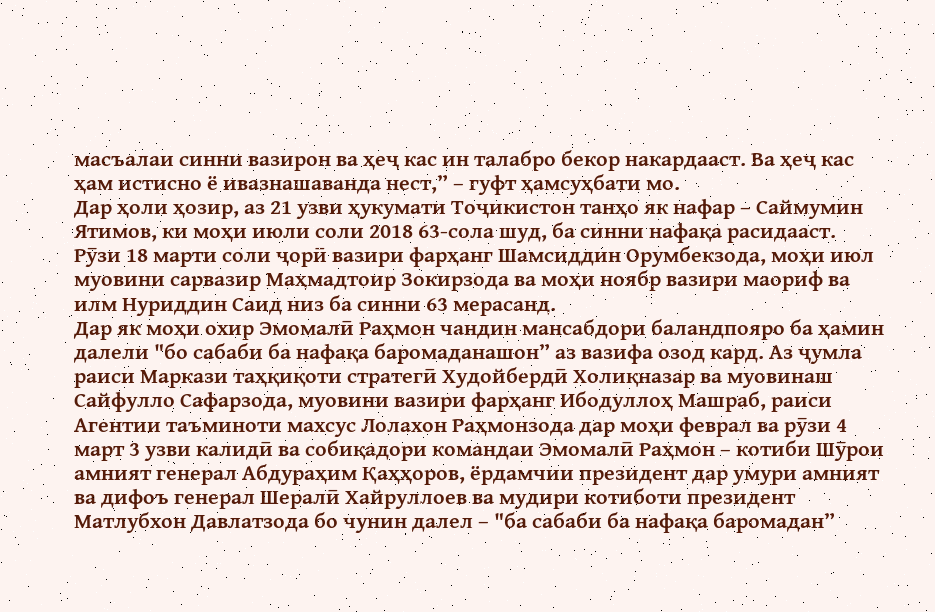масъалаи синни вазирон ва ҳеҷ кас ин талабро бекор накардааст. Ва ҳеҷ кас ҳам истисно ё ивазнашаванда нест,” – гуфт ҳамсуҳбати мо.
Дар ҳоли ҳозир, аз 21 узви ҳукумати Тоҷикистон танҳо як нафар – Саймумин Ятимов, ки моҳи июли соли 2018 63-сола шуд, ба синни нафақа расидааст. Рӯзи 18 марти соли ҷорӣ вазири фарҳанг Шамсиддин Орумбекзода, моҳи июл муовини сарвазир Маҳмадтоир Зокирзода ва моҳи ноябр вазири маориф ва илм Нуриддин Саид низ ба синни 63 мерасанд.
Дар як моҳи охир Эмомалӣ Раҳмон чандин мансабдори баландпояро ба ҳамин далели "бо сабаби ба нафақа баромаданашон” аз вазифа озод кард. Аз ҷумла раиси Маркази таҳқиқоти стратегӣ Худойбердӣ Холиқназар ва муовинаш Сайфулло Сафарзода, муовини вазири фарҳанг Ибодуллоҳ Машраб, раиси Агентии таъминоти махсус Лолахон Раҳмонзода дар моҳи феврал ва рӯзи 4 март 3 узви калидӣ ва собиқадори командаи Эмомалӣ Раҳмон – котиби Шӯрои амният генерал Абдураҳим Қаҳҳоров, ёрдамчии президент дар умури амният ва дифоъ генерал Шералӣ Хайруллоев ва мудири котиботи президент Матлубхон Давлатзода бо чунин далел – "ба сабаби ба нафақа баромадан”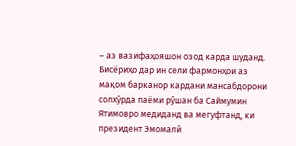– аз вазифаҳояшон озод карда шуданд.
Бисёриҳо дар ин сели фармонҳои аз мақом барканор кардани мансабдорони солхӯрда паёми рӯшан ба Саймумин Ятимовро медиданд ва мегуфтанд, ки президент Эмомалӣ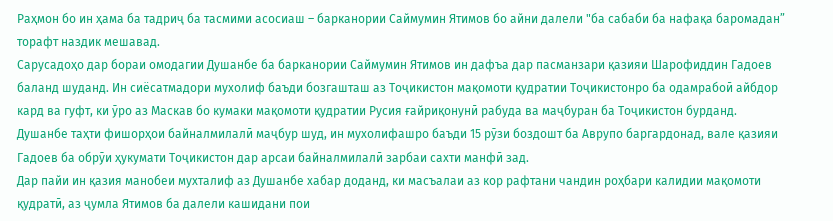Раҳмон бо ин ҳама ба тадриҷ ба тасмими асосиаш – барканории Саймумин Ятимов бо айни далели "ба сабаби ба нафақа баромадан” торафт наздик мешавад.
Сарусадоҳо дар бораи омодагии Душанбе ба барканории Саймумин Ятимов ин дафъа дар пасманзари қазияи Шарофиддин Гадоев баланд шуданд. Ин сиёсатмадори мухолиф баъди бозгашташ аз Тоҷикистон мақомоти қудратии Тоҷикистонро ба одамрабоӣ айбдор кард ва гуфт, ки ӯро аз Маскав бо кумаки мақомоти қудратии Русия ғайриқонунӣ рабуда ва маҷбуран ба Тоҷикистон бурданд. Душанбе таҳти фишорҳои байналмилалӣ маҷбур шуд, ин мухолифашро баъди 15 рӯзи боздошт ба Аврупо баргардонад, вале қазияи Гадоев ба обрӯи ҳукумати Тоҷикистон дар арсаи байналмилалӣ зарбаи сахти манфӣ зад.
Дар пайи ин қазия манобеи мухталиф аз Душанбе хабар доданд, ки масъалаи аз кор рафтани чандин роҳбари калидии мақомоти қудратӣ, аз ҷумла Ятимов ба далели кашидани пои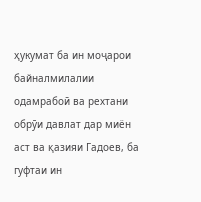ҳукумат ба ин моҷарои байналмилалии одамрабоӣ ва рехтани обрӯи давлат дар миён аст ва қазияи Гадоев, ба гуфтаи ин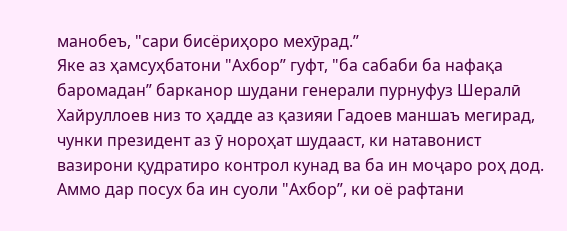манобеъ, "сари бисёриҳоро мехӯрад.”
Яке аз ҳамсуҳбатони "Ахбор” гуфт, "ба сабаби ба нафақа баромадан” барканор шудани генерали пурнуфуз Шералӣ Хайруллоев низ то ҳадде аз қазияи Гадоев маншаъ мегирад, чунки президент аз ӯ нороҳат шудааст, ки натавонист вазирони қудратиро контрол кунад ва ба ин моҷаро роҳ дод.
Аммо дар посух ба ин суоли "Ахбор”, ки оё рафтани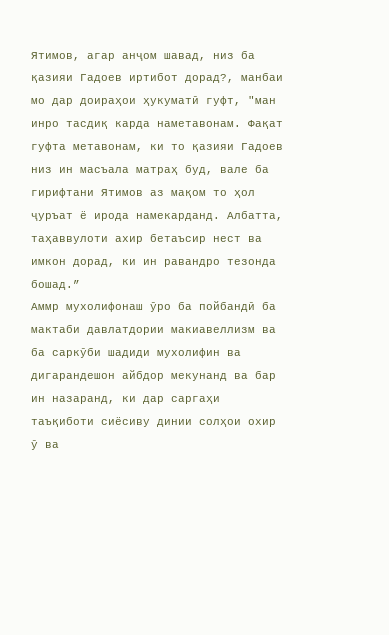Ятимов, агар анҷом шавад, низ ба қазияи Гадоев иртибот дорад?, манбаи мо дар доираҳои ҳукуматӣ гуфт, "ман инро тасдиқ карда наметавонам. Фақат гуфта метавонам, ки то қазияи Гадоев низ ин масъала матраҳ буд, вале ба гирифтани Ятимов аз мақом то ҳол ҷуръат ё ирода намекарданд. Албатта, таҳаввулоти ахир бетаъсир нест ва имкон дорад, ки ин равандро тезонда бошад.”
Аммр мухолифонаш ӯро ба пойбандӣ ба мактаби давлатдории макиавеллизм ва ба саркӯби шадиди мухолифин ва дигарандешон айбдор мекунанд ва бар ин назаранд, ки дар саргаҳи таъқиботи сиёсиву динии солҳои охир ӯ ва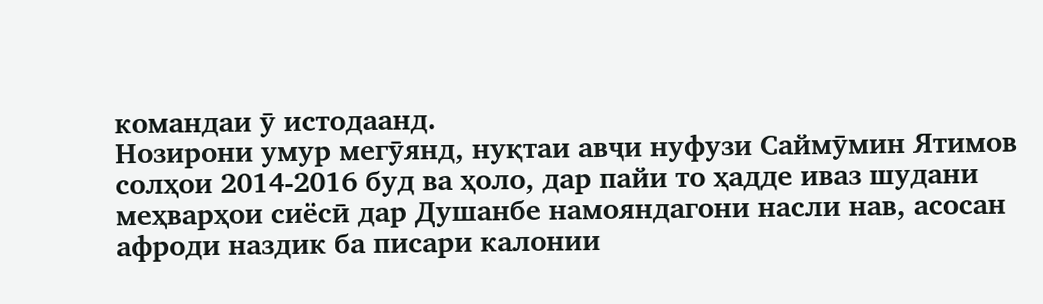командаи ӯ истодаанд.
Нозирони умур мегӯянд, нуқтаи авҷи нуфузи Саймӯмин Ятимов солҳои 2014-2016 буд ва ҳоло, дар пайи то ҳадде иваз шудани меҳварҳои сиёсӣ дар Душанбе намояндагони насли нав, асосан афроди наздик ба писари калонии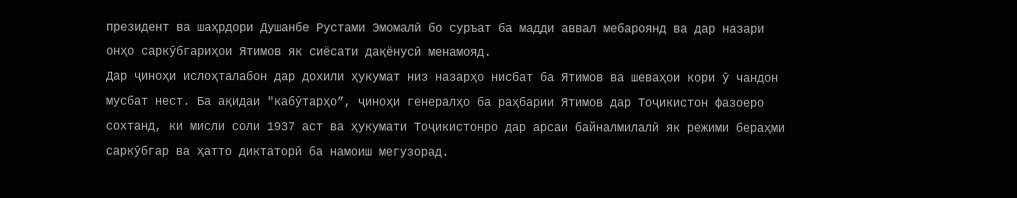президент ва шаҳрдори Душанбе Рустами Эмомалӣ бо суръат ба мадди аввал мебароянд ва дар назари онҳо саркӯбгариҳои Ятимов як сиёсати дақёнусӣ менамояд.
Дар ҷиноҳи ислоҳталабон дар дохили ҳукумат низ назарҳо нисбат ба Ятимов ва шеваҳои кори ӯ чандон мусбат нест. Ба ақидаи "кабӯтарҳо”, ҷиноҳи генералҳо ба раҳбарии Ятимов дар Тоҷикистон фазоеро сохтанд, ки мисли соли 1937 аст ва ҳукумати Тоҷикистонро дар арсаи байналмилалӣ як режими бераҳми саркӯбгар ва ҳатто диктаторӣ ба намоиш мегузорад.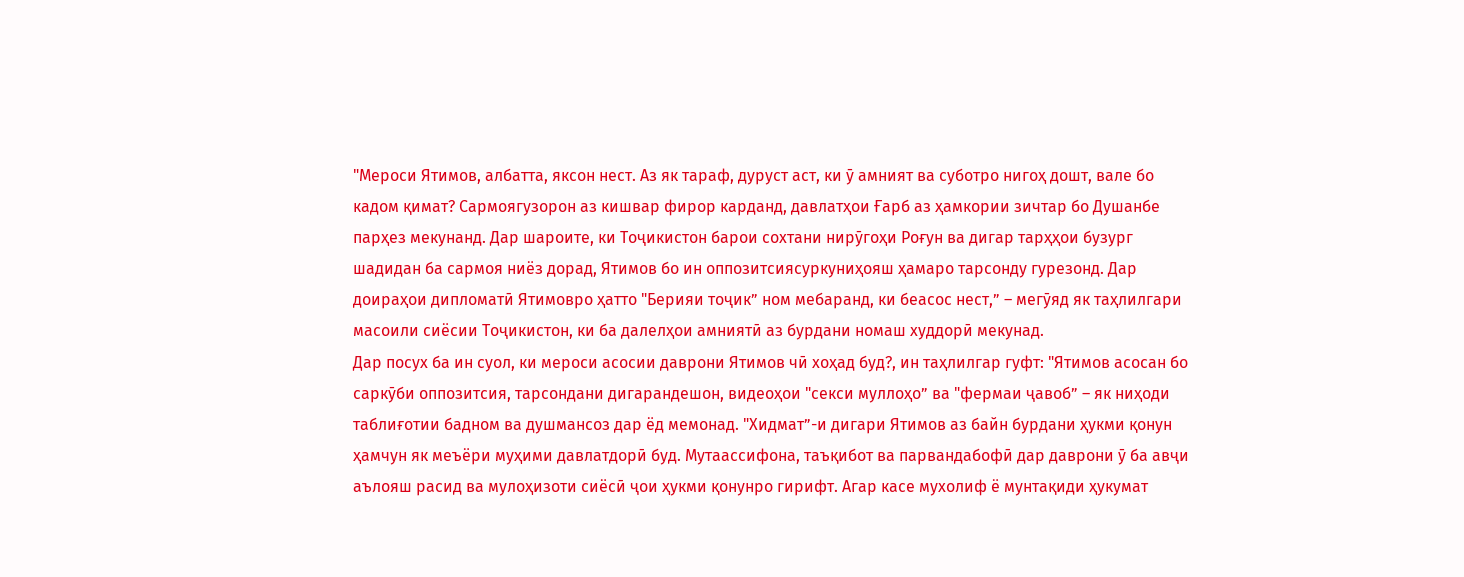"Мероси Ятимов, албатта, яксон нест. Аз як тараф, дуруст аст, ки ӯ амният ва суботро нигоҳ дошт, вале бо кадом қимат? Сармоягузорон аз кишвар фирор карданд, давлатҳои Ғарб аз ҳамкории зичтар бо Душанбе парҳез мекунанд. Дар шароите, ки Тоҷикистон барои сохтани нирӯгоҳи Роғун ва дигар тарҳҳои бузург шадидан ба сармоя ниёз дорад, Ятимов бо ин оппозитсиясуркуниҳояш ҳамаро тарсонду гурезонд. Дар доираҳои дипломатӣ Ятимовро ҳатто "Берияи тоҷик” ном мебаранд, ки беасос нест,” – мегӯяд як таҳлилгари масоили сиёсии Тоҷикистон, ки ба далелҳои амниятӣ аз бурдани номаш худдорӣ мекунад.
Дар посух ба ин суол, ки мероси асосии даврони Ятимов чӣ хоҳад буд?, ин таҳлилгар гуфт: "Ятимов асосан бо саркӯби оппозитсия, тарсондани дигарандешон, видеоҳои "секси муллоҳо” ва "фермаи ҷавоб” – як ниҳоди таблиғотии бадном ва душмансоз дар ёд мемонад. "Хидмат”-и дигари Ятимов аз байн бурдани ҳукми қонун ҳамчун як меъёри муҳими давлатдорӣ буд. Мутаассифона, таъқибот ва парвандабофӣ дар даврони ӯ ба авҷи аълояш расид ва мулоҳизоти сиёсӣ ҷои ҳукми қонунро гирифт. Агар касе мухолиф ё мунтақиди ҳукумат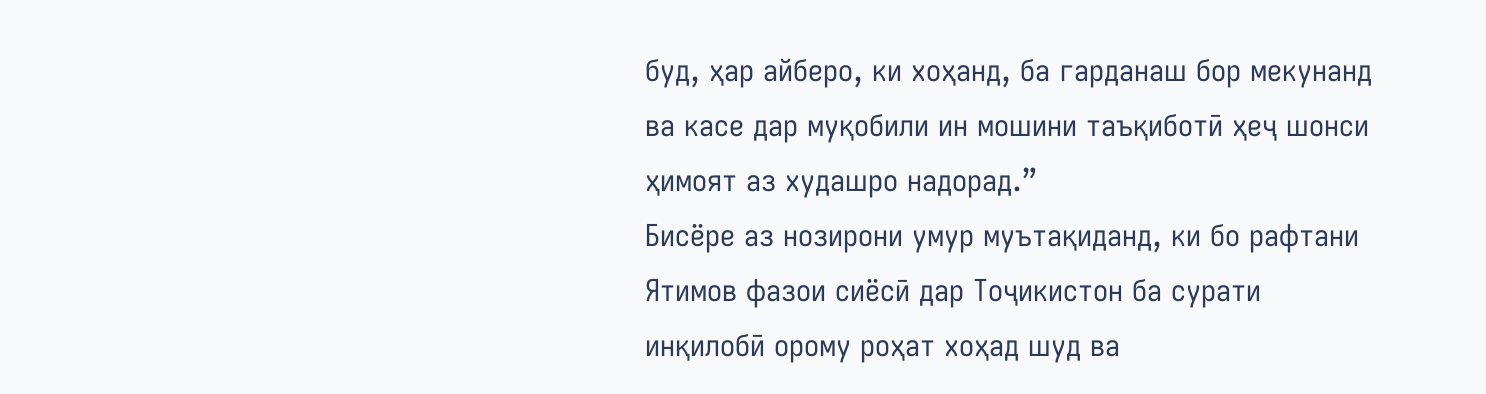буд, ҳар айберо, ки хоҳанд, ба гарданаш бор мекунанд ва касе дар муқобили ин мошини таъқиботӣ ҳеҷ шонси ҳимоят аз худашро надорад.”
Бисёре аз нозирони умур муътақиданд, ки бо рафтани Ятимов фазои сиёсӣ дар Тоҷикистон ба сурати инқилобӣ орому роҳат хоҳад шуд ва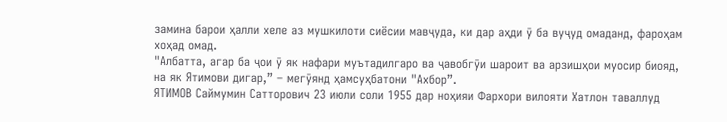замина барои ҳалли хеле аз мушкилоти сиёсии мавҷуда, ки дар аҳди ӯ ба вуҷуд омаданд, фароҳам хоҳад омад.
"Албатта, агар ба ҷои ӯ як нафари муътадилгаро ва ҷавобгӯи шароит ва арзишҳои муосир биояд, на як Ятимови дигар,” – мегӯянд ҳамсуҳбатони "Ахбор”.
ЯТИМОВ Саймумин Сатторович 23 июли соли 1955 дар ноҳияи Фархори вилояти Хатлон таваллуд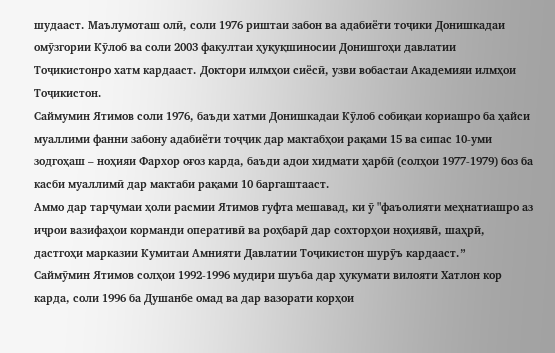шудааст. Маълумоташ олӣ, соли 1976 риштаи забон ва адабиёти тоҷики Донишкадаи омӯзгории Кӯлоб ва соли 2003 факултаи ҳуқуқшиносии Донишгоҳи давлатии Тоҷикистонро хатм кардааст. Доктори илмҳои сиёсӣ, узви вобастаи Академияи илмҳои Тоҷикистон.
Саймумин Ятимов соли 1976, баъди хатми Донишкадаи Кӯлоб собиқаи кориашро ба ҳайси муаллими фанни забону адабиёти тоҷҷик дар мактабҳои рақами 15 ва сипас 10-уми зодгоҳаш – ноҳияи Фархор оғоз карда, баъди адои хидмати ҳарбӣ (солҳои 1977-1979) боз ба касби муаллимӣ дар мактаби рақами 10 баргаштааст.
Аммо дар тарҷумаи ҳоли расмии Ятимов гуфта мешавад, ки ӯ "фаъолияти меҳнатиашро аз иҷрои вазифаҳои корманди оперативӣ ва роҳбарӣ дар сохторҳои ноҳиявӣ, шаҳрӣ, дастгоҳи марказии Кумитаи Амнияти Давлатии Тоҷикистон шурӯъ кардааст.”
Саймӯмин Ятимов солҳои 1992-1996 мудири шуъба дар ҳукумати вилояти Хатлон кор карда, соли 1996 ба Душанбе омад ва дар вазорати корҳои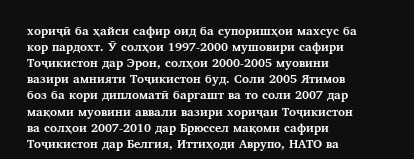хориҷӣ ба ҳайси сафир оид ба супоришҳои махсус ба кор пардохт. Ӯ солҳои 1997-2000 мушовири сафири Тоҷикистон дар Эрон, солҳои 2000-2005 муовини вазири амнияти Тоҷикистон буд. Соли 2005 Ятимов боз ба кори дипломатӣ баргашт ва то соли 2007 дар мақоми муовини аввали вазири хориҷаи Тоҷикистон ва солҳои 2007-2010 дар Брюссел мақоми сафири Тоҷикистон дар Белгия, Иттиҳоди Аврупо, НАТО ва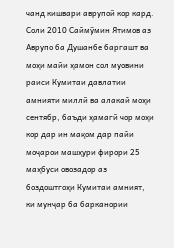чанд кишвари аврупоӣ кор кард.
Соли 2010 Саймӯмин Ятимов аз Аврупо ба Душанбе баргашт ва моҳи майи ҳамон сол муовини раиси Кумитаи давлатии амнияти миллӣ ва алакай моҳи сентябр, баъди ҳамагӣ чор моҳи кор дар ин мақом дар пайи моҷарои машҳури фирори 25 маҳбуси овозадор аз боздоштгоҳи Кумитаи амният, ки мунҷар ба барканории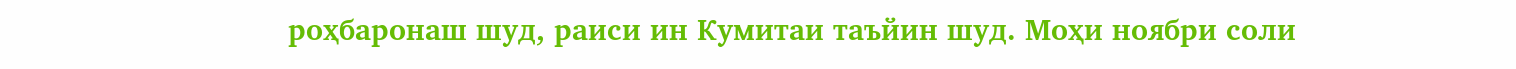роҳбаронаш шуд, раиси ин Кумитаи таъйин шуд. Моҳи ноябри соли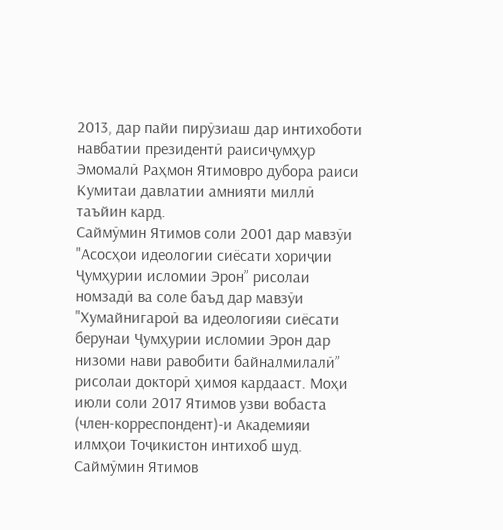2013, дар пайи пирӯзиаш дар интихоботи навбатии президентӣ раисиҷумҳур Эмомалӣ Раҳмон Ятимовро дубора раиси Кумитаи давлатии амнияти миллӣ таъйин кард.
Саймӯмин Ятимов соли 2001 дар мавзӯи "Асосҳои идеологии сиёсати хориҷии Ҷумҳурии исломии Эрон” рисолаи номзадӣ ва соле баъд дар мавзӯи "Хумайнигароӣ ва идеологияи сиёсати берунаи Ҷумҳурии исломии Эрон дар низоми нави равобити байналмилалӣ” рисолаи докторӣ ҳимоя кардааст. Моҳи июли соли 2017 Ятимов узви вобаста (член-корреспондент)-и Академияи илмҳои Тоҷикистон интихоб шуд.
Саймӯмин Ятимов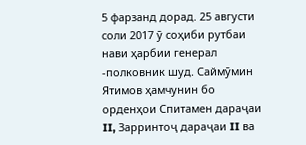5 фарзанд дорад. 25 августи соли 2017 ӯ соҳиби рутбаи нави ҳарбии генерал -полковник шуд. Саймӯмин Ятимов ҳамчунин бо орденҳои Спитамен дараҷаи II, Зарринтоҷ дараҷаи II ва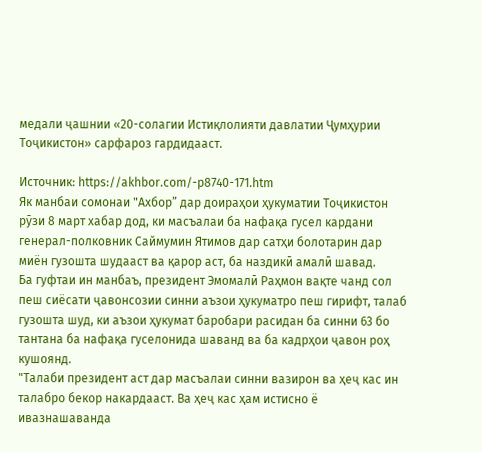медали ҷашнии «20-солагии Истиқлолияти давлатии Ҷумҳурии Тоҷикистон» сарфароз гардидааст.

Источник: https://akhbor.com/-p8740-171.htm
Як манбаи сомонаи "Ахбор” дар доираҳои ҳукуматии Тоҷикистон рӯзи 8 март хабар дод, ки масъалаи ба нафақа гусел кардани генерал-полковник Саймумин Ятимов дар сатҳи болотарин дар миён гузошта шудааст ва қарор аст, ба наздикӣ амалӣ шавад.
Ба гуфтаи ин манбаъ, президент Эмомалӣ Раҳмон вақте чанд сол пеш сиёсати ҷавонсозии синни аъзои ҳукуматро пеш гирифт, талаб гузошта шуд, ки аъзои ҳукумат баробари расидан ба синни 63 бо тантана ба нафақа гуселонида шаванд ва ба кадрҳои ҷавон роҳ кушоянд.
"Талаби президент аст дар масъалаи синни вазирон ва ҳеҷ кас ин талабро бекор накардааст. Ва ҳеҷ кас ҳам истисно ё ивазнашаванда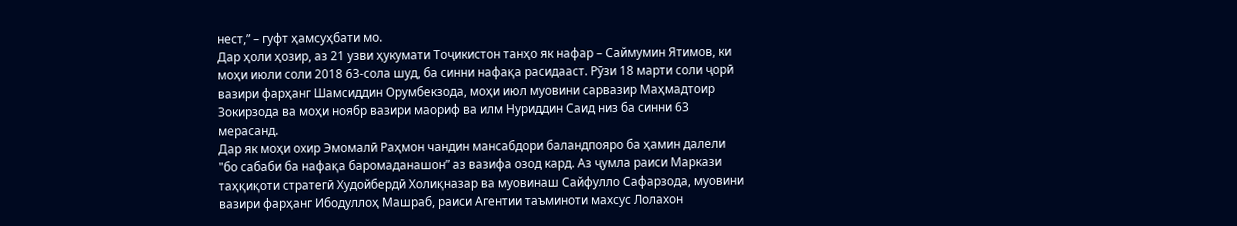нест,” – гуфт ҳамсуҳбати мо.
Дар ҳоли ҳозир, аз 21 узви ҳукумати Тоҷикистон танҳо як нафар – Саймумин Ятимов, ки моҳи июли соли 2018 63-сола шуд, ба синни нафақа расидааст. Рӯзи 18 марти соли ҷорӣ вазири фарҳанг Шамсиддин Орумбекзода, моҳи июл муовини сарвазир Маҳмадтоир Зокирзода ва моҳи ноябр вазири маориф ва илм Нуриддин Саид низ ба синни 63 мерасанд.
Дар як моҳи охир Эмомалӣ Раҳмон чандин мансабдори баландпояро ба ҳамин далели "бо сабаби ба нафақа баромаданашон” аз вазифа озод кард. Аз ҷумла раиси Маркази таҳқиқоти стратегӣ Худойбердӣ Холиқназар ва муовинаш Сайфулло Сафарзода, муовини вазири фарҳанг Ибодуллоҳ Машраб, раиси Агентии таъминоти махсус Лолахон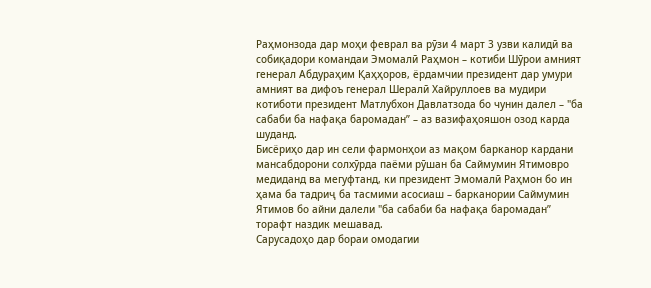Раҳмонзода дар моҳи феврал ва рӯзи 4 март 3 узви калидӣ ва собиқадори командаи Эмомалӣ Раҳмон – котиби Шӯрои амният генерал Абдураҳим Қаҳҳоров, ёрдамчии президент дар умури амният ва дифоъ генерал Шералӣ Хайруллоев ва мудири котиботи президент Матлубхон Давлатзода бо чунин далел – "ба сабаби ба нафақа баромадан” – аз вазифаҳояшон озод карда шуданд.
Бисёриҳо дар ин сели фармонҳои аз мақом барканор кардани мансабдорони солхӯрда паёми рӯшан ба Саймумин Ятимовро медиданд ва мегуфтанд, ки президент Эмомалӣ Раҳмон бо ин ҳама ба тадриҷ ба тасмими асосиаш – барканории Саймумин Ятимов бо айни далели "ба сабаби ба нафақа баромадан” торафт наздик мешавад.
Сарусадоҳо дар бораи омодагии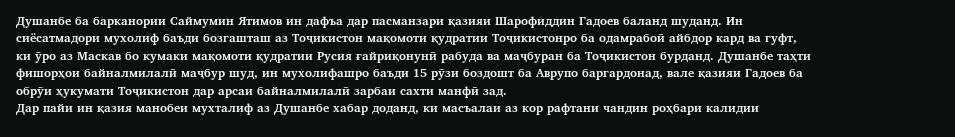Душанбе ба барканории Саймумин Ятимов ин дафъа дар пасманзари қазияи Шарофиддин Гадоев баланд шуданд. Ин сиёсатмадори мухолиф баъди бозгашташ аз Тоҷикистон мақомоти қудратии Тоҷикистонро ба одамрабоӣ айбдор кард ва гуфт, ки ӯро аз Маскав бо кумаки мақомоти қудратии Русия ғайриқонунӣ рабуда ва маҷбуран ба Тоҷикистон бурданд. Душанбе таҳти фишорҳои байналмилалӣ маҷбур шуд, ин мухолифашро баъди 15 рӯзи боздошт ба Аврупо баргардонад, вале қазияи Гадоев ба обрӯи ҳукумати Тоҷикистон дар арсаи байналмилалӣ зарбаи сахти манфӣ зад.
Дар пайи ин қазия манобеи мухталиф аз Душанбе хабар доданд, ки масъалаи аз кор рафтани чандин роҳбари калидии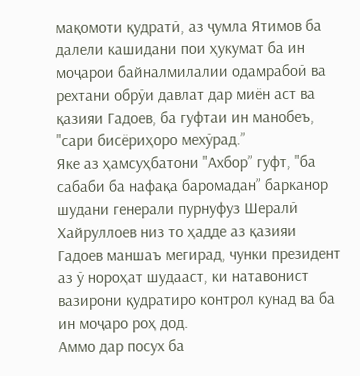мақомоти қудратӣ, аз ҷумла Ятимов ба далели кашидани пои ҳукумат ба ин моҷарои байналмилалии одамрабоӣ ва рехтани обрӯи давлат дар миён аст ва қазияи Гадоев, ба гуфтаи ин манобеъ, "сари бисёриҳоро мехӯрад.”
Яке аз ҳамсуҳбатони "Ахбор” гуфт, "ба сабаби ба нафақа баромадан” барканор шудани генерали пурнуфуз Шералӣ Хайруллоев низ то ҳадде аз қазияи Гадоев маншаъ мегирад, чунки президент аз ӯ нороҳат шудааст, ки натавонист вазирони қудратиро контрол кунад ва ба ин моҷаро роҳ дод.
Аммо дар посух ба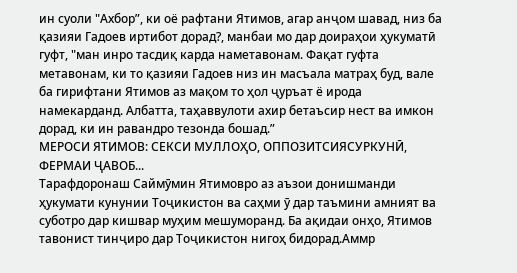ин суоли "Ахбор”, ки оё рафтани Ятимов, агар анҷом шавад, низ ба қазияи Гадоев иртибот дорад?, манбаи мо дар доираҳои ҳукуматӣ гуфт, "ман инро тасдиқ карда наметавонам. Фақат гуфта метавонам, ки то қазияи Гадоев низ ин масъала матраҳ буд, вале ба гирифтани Ятимов аз мақом то ҳол ҷуръат ё ирода намекарданд. Албатта, таҳаввулоти ахир бетаъсир нест ва имкон дорад, ки ин равандро тезонда бошад.”
МЕРОСИ ЯТИМОВ: СЕКСИ МУЛЛОҲО, ОППОЗИТСИЯСУРКУНӢ, ФЕРМАИ ҶАВОБ...
Тарафдоронаш Саймӯмин Ятимовро аз аъзои донишманди ҳукумати кунунии Тоҷикистон ва саҳми ӯ дар таъмини амният ва суботро дар кишвар муҳим мешуморанд. Ба ақидаи онҳо, Ятимов тавонист тинҷиро дар Тоҷикистон нигоҳ бидорад.Аммр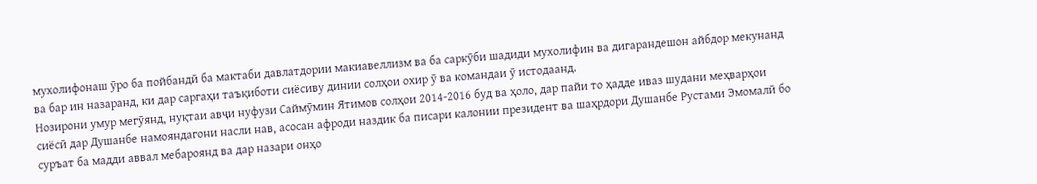мухолифонаш ӯро ба пойбандӣ ба мактаби давлатдории макиавеллизм ва ба саркӯби шадиди мухолифин ва дигарандешон айбдор мекунанд ва бар ин назаранд, ки дар саргаҳи таъқиботи сиёсиву динии солҳои охир ӯ ва командаи ӯ истодаанд.
Нозирони умур мегӯянд, нуқтаи авҷи нуфузи Саймӯмин Ятимов солҳои 2014-2016 буд ва ҳоло, дар пайи то ҳадде иваз шудани меҳварҳои сиёсӣ дар Душанбе намояндагони насли нав, асосан афроди наздик ба писари калонии президент ва шаҳрдори Душанбе Рустами Эмомалӣ бо суръат ба мадди аввал мебароянд ва дар назари онҳо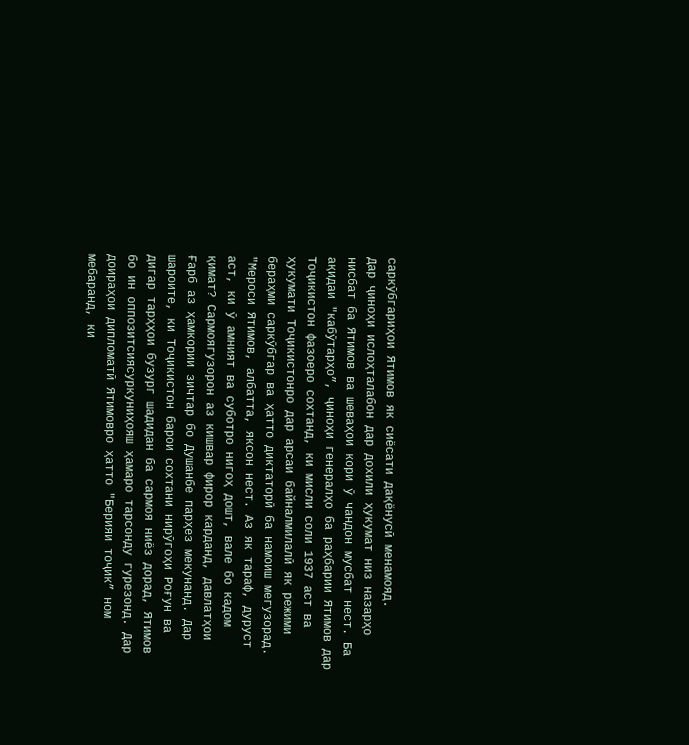саркӯбгариҳои Ятимов як сиёсати дақёнусӣ менамояд.
Дар ҷиноҳи ислоҳталабон дар дохили ҳукумат низ назарҳо нисбат ба Ятимов ва шеваҳои кори ӯ чандон мусбат нест. Ба ақидаи "кабӯтарҳо”, ҷиноҳи генералҳо ба раҳбарии Ятимов дар Тоҷикистон фазоеро сохтанд, ки мисли соли 1937 аст ва ҳукумати Тоҷикистонро дар арсаи байналмилалӣ як режими бераҳми саркӯбгар ва ҳатто диктаторӣ ба намоиш мегузорад.
"Мероси Ятимов, албатта, яксон нест. Аз як тараф, дуруст аст, ки ӯ амният ва суботро нигоҳ дошт, вале бо кадом қимат? Сармоягузорон аз кишвар фирор карданд, давлатҳои Ғарб аз ҳамкории зичтар бо Душанбе парҳез мекунанд. Дар шароите, ки Тоҷикистон барои сохтани нирӯгоҳи Роғун ва дигар тарҳҳои бузург шадидан ба сармоя ниёз дорад, Ятимов бо ин оппозитсиясуркуниҳояш ҳамаро тарсонду гурезонд. Дар доираҳои дипломатӣ Ятимовро ҳатто "Берияи тоҷик” ном мебаранд, ки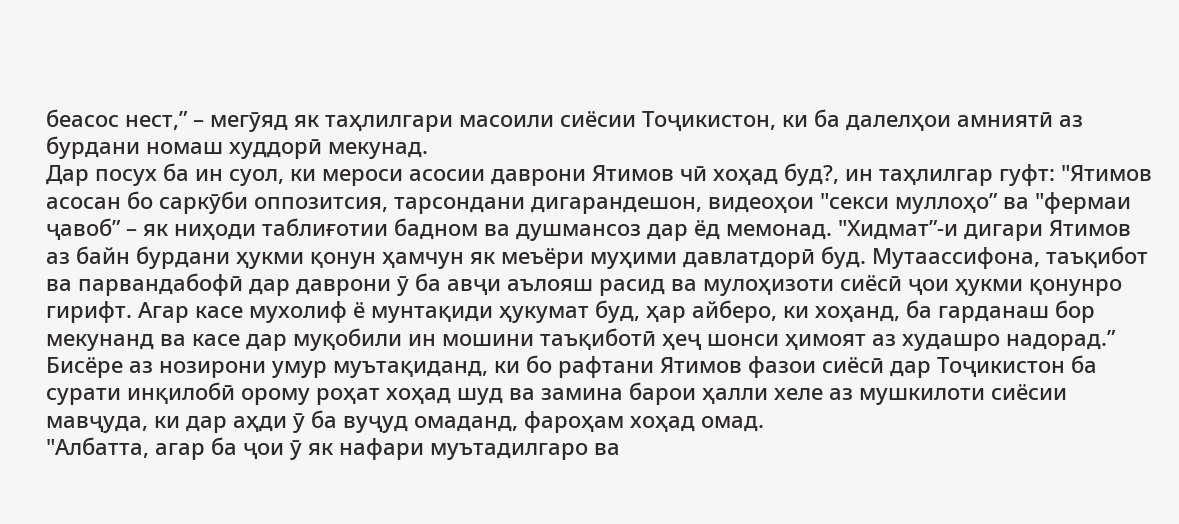беасос нест,” – мегӯяд як таҳлилгари масоили сиёсии Тоҷикистон, ки ба далелҳои амниятӣ аз бурдани номаш худдорӣ мекунад.
Дар посух ба ин суол, ки мероси асосии даврони Ятимов чӣ хоҳад буд?, ин таҳлилгар гуфт: "Ятимов асосан бо саркӯби оппозитсия, тарсондани дигарандешон, видеоҳои "секси муллоҳо” ва "фермаи ҷавоб” – як ниҳоди таблиғотии бадном ва душмансоз дар ёд мемонад. "Хидмат”-и дигари Ятимов аз байн бурдани ҳукми қонун ҳамчун як меъёри муҳими давлатдорӣ буд. Мутаассифона, таъқибот ва парвандабофӣ дар даврони ӯ ба авҷи аълояш расид ва мулоҳизоти сиёсӣ ҷои ҳукми қонунро гирифт. Агар касе мухолиф ё мунтақиди ҳукумат буд, ҳар айберо, ки хоҳанд, ба гарданаш бор мекунанд ва касе дар муқобили ин мошини таъқиботӣ ҳеҷ шонси ҳимоят аз худашро надорад.”
Бисёре аз нозирони умур муътақиданд, ки бо рафтани Ятимов фазои сиёсӣ дар Тоҷикистон ба сурати инқилобӣ орому роҳат хоҳад шуд ва замина барои ҳалли хеле аз мушкилоти сиёсии мавҷуда, ки дар аҳди ӯ ба вуҷуд омаданд, фароҳам хоҳад омад.
"Албатта, агар ба ҷои ӯ як нафари муътадилгаро ва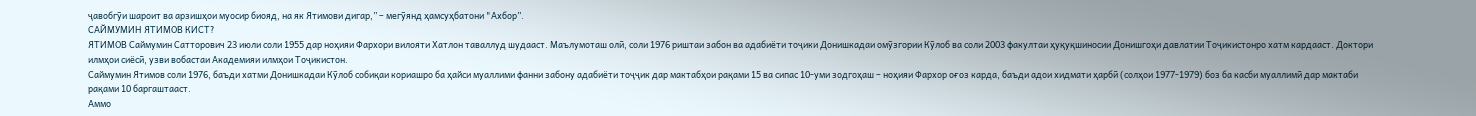ҷавобгӯи шароит ва арзишҳои муосир биояд, на як Ятимови дигар,” – мегӯянд ҳамсуҳбатони "Ахбор”.
САЙМУМИН ЯТИМОВ КИСТ?
ЯТИМОВ Саймумин Сатторович 23 июли соли 1955 дар ноҳияи Фархори вилояти Хатлон таваллуд шудааст. Маълумоташ олӣ, соли 1976 риштаи забон ва адабиёти тоҷики Донишкадаи омӯзгории Кӯлоб ва соли 2003 факултаи ҳуқуқшиносии Донишгоҳи давлатии Тоҷикистонро хатм кардааст. Доктори илмҳои сиёсӣ, узви вобастаи Академияи илмҳои Тоҷикистон.
Саймумин Ятимов соли 1976, баъди хатми Донишкадаи Кӯлоб собиқаи кориашро ба ҳайси муаллими фанни забону адабиёти тоҷҷик дар мактабҳои рақами 15 ва сипас 10-уми зодгоҳаш – ноҳияи Фархор оғоз карда, баъди адои хидмати ҳарбӣ (солҳои 1977-1979) боз ба касби муаллимӣ дар мактаби рақами 10 баргаштааст.
Аммо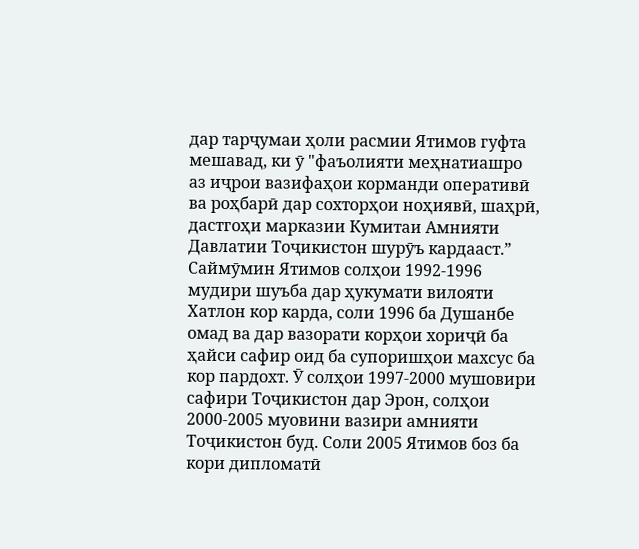дар тарҷумаи ҳоли расмии Ятимов гуфта мешавад, ки ӯ "фаъолияти меҳнатиашро аз иҷрои вазифаҳои корманди оперативӣ ва роҳбарӣ дар сохторҳои ноҳиявӣ, шаҳрӣ, дастгоҳи марказии Кумитаи Амнияти Давлатии Тоҷикистон шурӯъ кардааст.”
Саймӯмин Ятимов солҳои 1992-1996 мудири шуъба дар ҳукумати вилояти Хатлон кор карда, соли 1996 ба Душанбе омад ва дар вазорати корҳои хориҷӣ ба ҳайси сафир оид ба супоришҳои махсус ба кор пардохт. Ӯ солҳои 1997-2000 мушовири сафири Тоҷикистон дар Эрон, солҳои 2000-2005 муовини вазири амнияти Тоҷикистон буд. Соли 2005 Ятимов боз ба кори дипломатӣ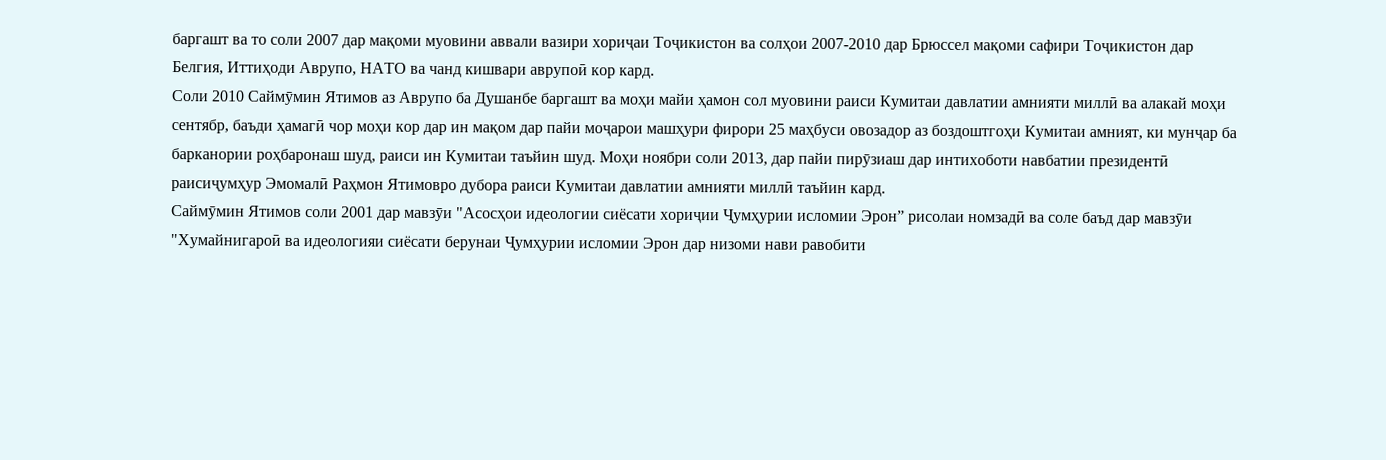баргашт ва то соли 2007 дар мақоми муовини аввали вазири хориҷаи Тоҷикистон ва солҳои 2007-2010 дар Брюссел мақоми сафири Тоҷикистон дар Белгия, Иттиҳоди Аврупо, НАТО ва чанд кишвари аврупоӣ кор кард.
Соли 2010 Саймӯмин Ятимов аз Аврупо ба Душанбе баргашт ва моҳи майи ҳамон сол муовини раиси Кумитаи давлатии амнияти миллӣ ва алакай моҳи сентябр, баъди ҳамагӣ чор моҳи кор дар ин мақом дар пайи моҷарои машҳури фирори 25 маҳбуси овозадор аз боздоштгоҳи Кумитаи амният, ки мунҷар ба барканории роҳбаронаш шуд, раиси ин Кумитаи таъйин шуд. Моҳи ноябри соли 2013, дар пайи пирӯзиаш дар интихоботи навбатии президентӣ раисиҷумҳур Эмомалӣ Раҳмон Ятимовро дубора раиси Кумитаи давлатии амнияти миллӣ таъйин кард.
Саймӯмин Ятимов соли 2001 дар мавзӯи "Асосҳои идеологии сиёсати хориҷии Ҷумҳурии исломии Эрон” рисолаи номзадӣ ва соле баъд дар мавзӯи "Хумайнигароӣ ва идеологияи сиёсати берунаи Ҷумҳурии исломии Эрон дар низоми нави равобити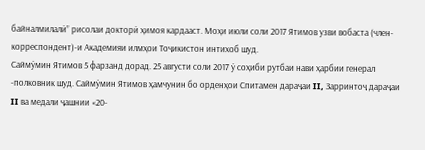байналмилалӣ” рисолаи докторӣ ҳимоя кардааст. Моҳи июли соли 2017 Ятимов узви вобаста (член-корреспондент)-и Академияи илмҳои Тоҷикистон интихоб шуд.
Саймӯмин Ятимов 5 фарзанд дорад. 25 августи соли 2017 ӯ соҳиби рутбаи нави ҳарбии генерал -полковник шуд. Саймӯмин Ятимов ҳамчунин бо орденҳои Спитамен дараҷаи II, Зарринтоҷ дараҷаи II ва медали ҷашнии «20-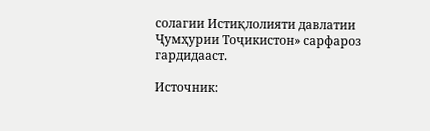солагии Истиқлолияти давлатии Ҷумҳурии Тоҷикистон» сарфароз гардидааст.

Источник: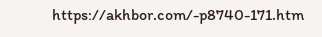https://akhbor.com/-p8740-171.htm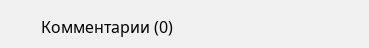Комментарии (0)